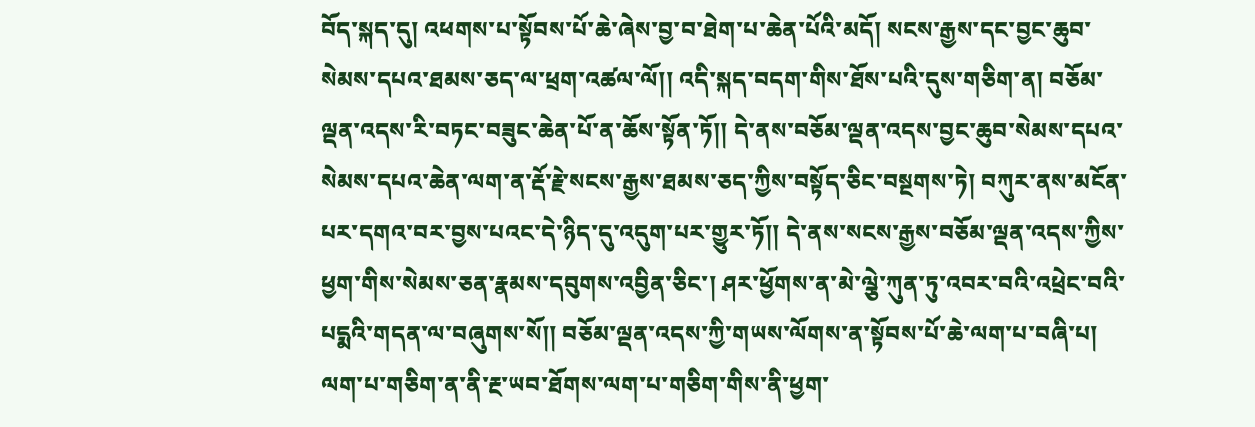བོད་སྐད་དུ། འཕགས་པ་སྟོབས་པོ་ཆེ་ཞེས་བྱ་བ་ཐེག་པ་ཆེན་པོའི་མདོ། སངས་རྒྱས་དང་བྱང་ཆུབ་སེམས་དཔའ་ཐམས་ཅད་ལ་ཕྲག་འཚལ་ལོ།། འདི་སྐད་བདག་གིས་ཐོས་པའི་དུས་གཅིག་ན། བཅོམ་ལྡན་འདས་རི་བཏང་བཟུང་ཆེན་པོ་ན་ཆོས་སྟོན་ཏོ།། དེ་ནས་བཅོམ་ལྡན་འདས་བྱང་ཆུབ་སེམས་དཔའ་སེམས་དཔའ་ཆེན་ལག་ན་རྡོ་རྗེ་སངས་རྒྱས་ཐམས་ཅད་ཀྱིས་བསྟོད་ཅིང་བསྔགས་ཏེ། བཀུར་ནས་མངོན་པར་དགའ་བར་བྱས་པའང་དེ་ཉིད་དུ་འདུག་པར་གྱུར་ཏོ།། དེ་ནས་སངས་རྒྱས་བཅོམ་ལྡན་འདས་ཀྱིས་ཕྱག་གིས་སེམས་ཅན་རྣམས་དབུགས་འབྱིན་ཅིང་། ཤར་ཕྱོགས་ན་མེ་ལྕེ་ཀུན་ཏུ་འབར་བའི་འཕྲེང་བའི་པདྨའི་གདན་ལ་བཞུགས་སོ།། བཅོམ་ལྡན་འདས་ཀྱི་གཡས་ལོགས་ན་སྟོབས་པོ་ཆེ་ལག་པ་བཞི་པ། ལག་པ་གཅིག་ན་ནི་རྔ་ཡབ་ཐོགས་ལག་པ་གཅིག་གིས་ནི་ཕྱག་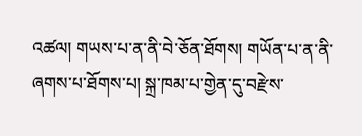འཚལ། གཡས་པ་ན་ནི་བེ་ཅོན་ཐོགས། གཡོན་པ་ན་ནི་ཞགས་པ་ཐོགས་པ། སྐྲ་ཁམ་པ་གྱེན་དུ་བརྫེས་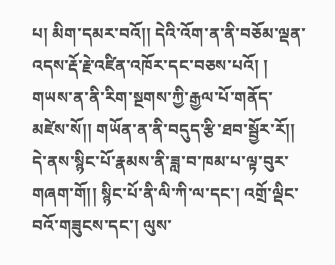པ། མིག་དམར་བའོ།། དེའི་འོག་ན་ནི་བཅོམ་ལྡན་འདས་རྡོ་རྗེ་འཛིན་འཁོར་དང་བཅས་པའོ། ། གཡས་ན་ནི་རིག་སྔགས་ཀྱི་རྒྱལ་པོ་གནོད་མཛེས་སོ།། གཡོན་ན་ནི་བདུད་རྩི་ཐབ་སྦྱོར་རོ།། དེ་ནས་སྙིང་པོ་རྣམས་ནི་ཟླ་བ་ཁམ་པ་ལྟ་བུར་གཞག་གོ།། སྙིང་པོ་ནི་ལི་ཀི་ལ་དང་། འགྲོ་ལྡིང་བའོ་གཟུངས་དང་། ལུས་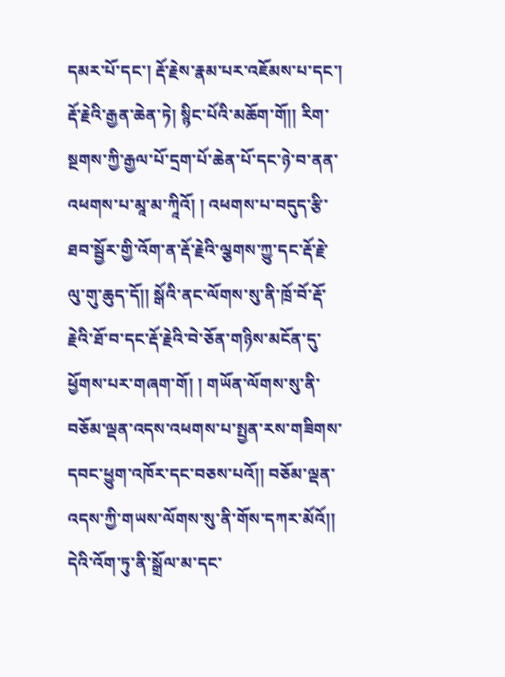དམར་པོ་དང་། རྡོ་རྗེས་རྣམ་པར་འཇོམས་པ་དང་། རྡོ་རྗེའི་རྒྱན་ཆེན་ཏེ། སྙིང་པོའི་མཆོག་གོ།། རིག་སྔགས་ཀྱི་རྒྱལ་པོ་དྲག་པོ་ཆེན་པོ་དང་ཉེ་བ་ནན་འཕགས་པ་མཱ་མ་ཀཱིའོ། ། འཕགས་པ་བདུད་རྩི་ཐབ་སྦྱོར་གྱི་འོག་ན་རྡོ་རྗེའི་ལྕགས་ཀྱུ་དང་རྡོ་རྗེ་ལུ་གུ་ཆུད་དོ།། སྒོའི་ནང་ལོགས་སུ་ནི་ཁྲོ་བོ་རྡོ་རྗེའི་ཐོ་བ་དང་རྡོ་རྗེའི་བེ་ཅོན་གཉིས་མངོན་དུ་ཕྱོགས་པར་གཞག་གོ། ། གཡོན་ལོགས་སུ་ནི་བཅོམ་ལྡན་འདས་འཕགས་པ་སྤྱན་རས་གཟིགས་དབང་ཕྱུག་འཁོར་དང་བཅས་པའོ།། བཅོམ་ལྡན་འདས་ཀྱི་གཡས་ལོགས་སུ་ནི་གོས་དཀར་མོའོ།། དེའི་འོག་ཏུ་ནི་སྒྲོལ་མ་དང་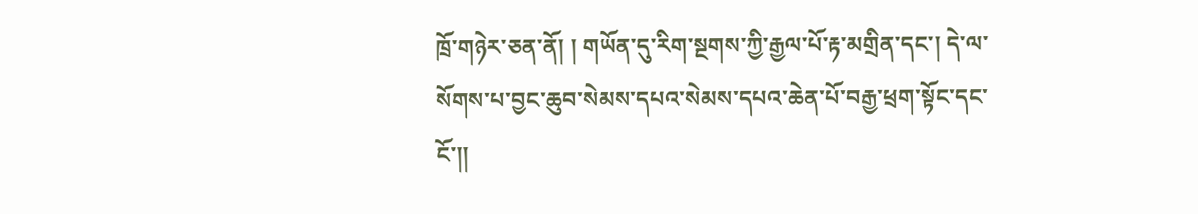ཁྲོ་གཉེར་ཅན་ནོ། ། གཡོན་དུ་རིག་སྔགས་ཀྱི་རྒྱལ་པོ་རྟ་མགྲིན་དང་། དེ་ལ་སོགས་པ་བྱང་ཆུབ་སེམས་དཔའ་སེམས་དཔའ་ཆེན་པོ་བརྒྱ་ཕྲག་སྟོང་དང་ངོ་།།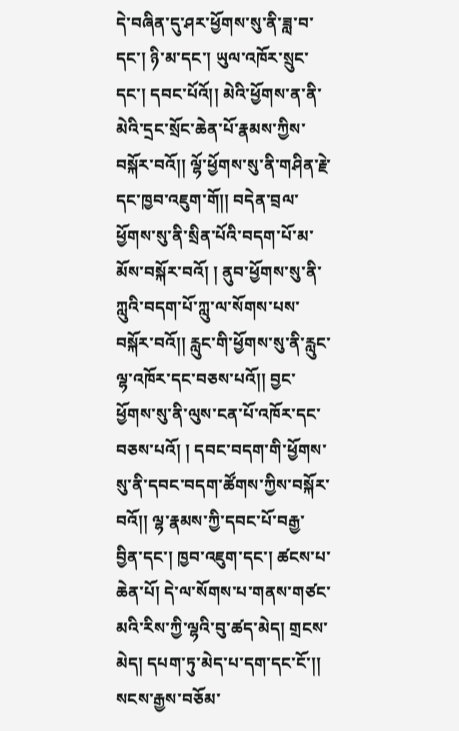དེ་བཞིན་དུ་ཤར་ཕྱོགས་སུ་ནི་ཟླ་བ་དང་། ཉི་མ་དང་། ཡུལ་འཁོར་སྲུང་དང་། དབང་པོའོ།། མེའི་ཕྱོགས་ན་ནི་མེའི་དྲང་སྲོང་ཆེན་པོ་རྣམས་ཀྱིས་བསྐོར་བའོ།། ལྷོ་ཕྱོགས་སུ་ནི་གཤིན་རྗེ་དང་ཁྱབ་འཇུག་གོ།། བདེན་བྲལ་ཕྱོགས་སུ་ནི་སྲིན་པོའི་བདག་པོ་མ་མོས་བསྐོར་བའོ། ། ནུབ་ཕྱོགས་སུ་ནི་ཀླུའི་བདག་པོ་ཀླུ་ལ་སོགས་པས་བསྐོར་བའོ།། རླུང་གི་ཕྱོགས་སུ་ནི་རླུང་ལྷ་འཁོར་དང་བཅས་པའོ།། བྱང་ཕྱོགས་སུ་ནི་ལུས་ངན་པོ་འཁོར་དང་བཅས་པའོ། ། དབང་བདག་གི་ཕྱོགས་སུ་ནི་དབང་བདག་ཚོགས་ཀྱིས་བསྐོར་བའོ།། ལྷ་རྣམས་ཀྱི་དབང་པོ་བརྒྱ་བྱིན་དང་། ཁྱབ་འཇུག་དང་། ཚངས་པ་ཆེན་པོ། དེ་ལ་སོགས་པ་གནས་གཙང་མའི་རིས་ཀྱི་ལྷའི་བུ་ཚད་མེད། གྲངས་མེད། དཔག་ཏུ་མེད་པ་དག་དང་ངོ་།། སངས་རྒྱས་བཅོམ་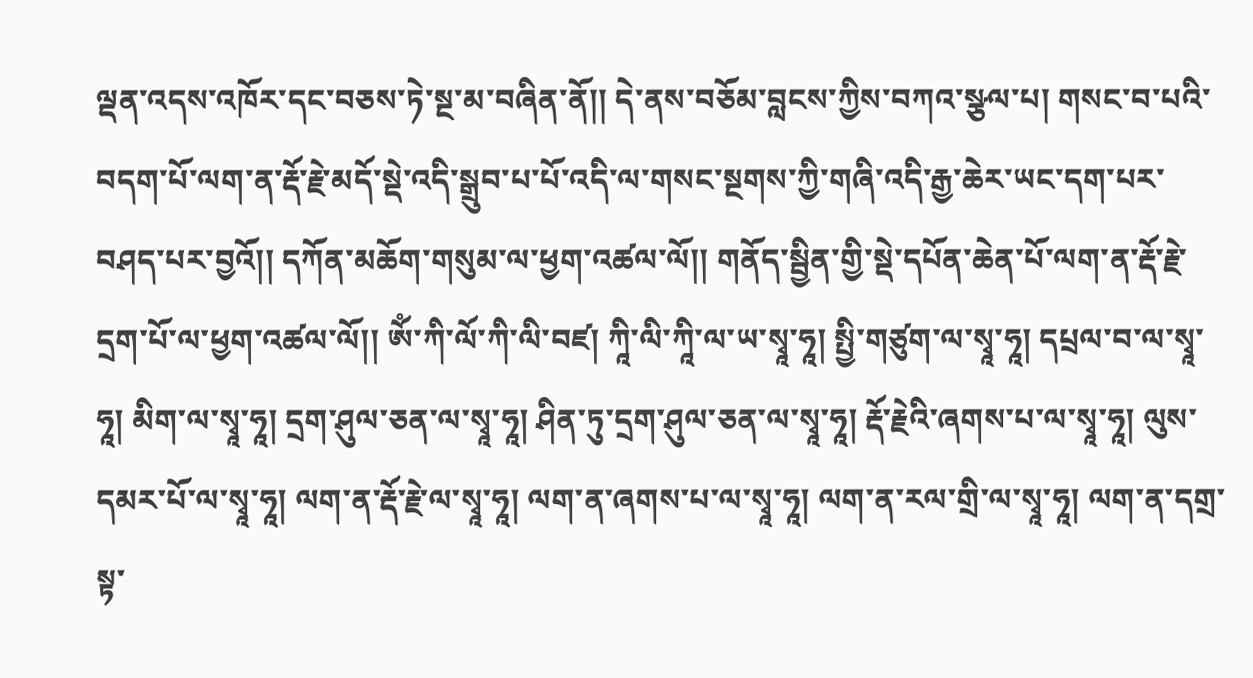ལྡན་འདས་འཁོར་དང་བཅས་ཏེ་སྔ་མ་བཞིན་ནོ།། དེ་ནས་བཅོམ་བླངས་ཀྱིས་བཀའ་སྩལ་པ། གསང་བ་པའི་བདག་པོ་ལག་ན་རྡོ་རྗེ་མདོ་སྡེ་འདི་སྒྲུབ་པ་པོ་འདི་ལ་གསང་སྔགས་ཀྱི་གཞི་འདི་རྒྱ་ཆེར་ཡང་དག་པར་བཤད་པར་བྱའོ།། དཀོན་མཆོག་གསུམ་ལ་ཕྱག་འཚལ་ལོ།། གནོད་སྦྱིན་གྱི་སྡེ་དཔོན་ཆེན་པོ་ལག་ན་རྡོ་རྗེ་དྲག་པོ་ལ་ཕྱག་འཚལ་ལོ།། ཨོཾ་ཀི་ལོ་ཀི་ལི་བཛ། ཀཱི་ལི་ཀཱི་ལ་ཡ་སྭཱ་ཧཱ། སྤྱི་གཙུག་ལ་སྭཱ་ཧཱ། དཔྲལ་བ་ལ་སྭཱ་ཧཱ། མིག་ལ་སྭཱ་ཧཱ། དྲག་ཤུལ་ཅན་ལ་སྭཱ་ཧཱ། ཤིན་ཏུ་དྲག་ཤུལ་ཅན་ལ་སྭཱ་ཧཱ། རྡོ་རྗེའི་ཞགས་པ་ལ་སྭཱ་ཧཱ། ལུས་དམར་པོ་ལ་སྭཱ་ཧཱ། ལག་ན་རྡོ་རྗེ་ལ་སྭཱ་ཧཱ། ལག་ན་ཞགས་པ་ལ་སྭཱ་ཧཱ། ལག་ན་རལ་གྲི་ལ་སྭཱ་ཧཱ། ལག་ན་དགྲ་སྟ་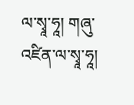ལ་སྭཱ་ཧཱ། གཞུ་འཛིན་ལ་སྭཱ་ཧཱ།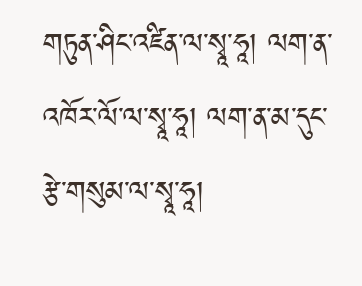གཏུན་ཤིང་འཛིན་ལ་སྭཱ་ཧཱ། ལག་ན་འཁོར་ལོ་ལ་སྭཱ་ཧཱ། ལག་ན་མ་དུང་རྩེ་གསུམ་ལ་སྭཱ་ཧཱ།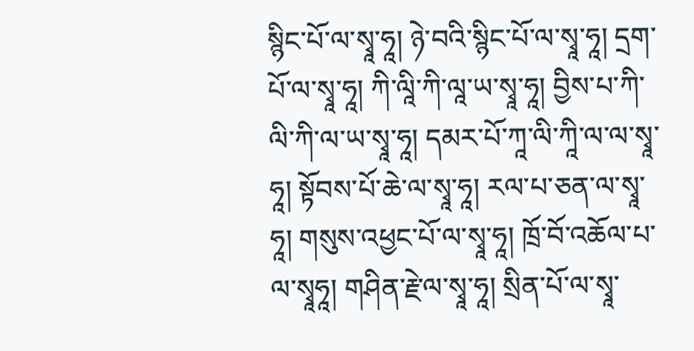སྙིང་པོ་ལ་སྭཱ་ཧཱ། ཉེ་བའི་སྙིང་པོ་ལ་སྭཱ་ཧཱ། དྲག་པོ་ལ་སྭཱ་ཧཱ། ཀི་ལཱི་ཀི་ལཱ་ཡ་སྭཱ་ཧཱ། བྱིས་པ་ཀི་ལི་ཀི་ལ་ཡ་སྭཱ་ཧཱ། དམར་པོ་ཀཱ་ལི་ཀཱི་ལ་ལ་སྭཱ་ཧཱ། སྟོབས་པོ་ཆེ་ལ་སྭཱ་ཧཱ། རལ་པ་ཅན་ལ་སྭཱ་ཧཱ། གསུས་འཕྱང་པོ་ལ་སྭཱ་ཧཱ། ཁྲོ་བོ་འཆོལ་པ་ལ་སྭཱཧཱ། གཤིན་རྗེ་ལ་སྭཱ་ཧཱ། སྲིན་པོ་ལ་སྭཱ་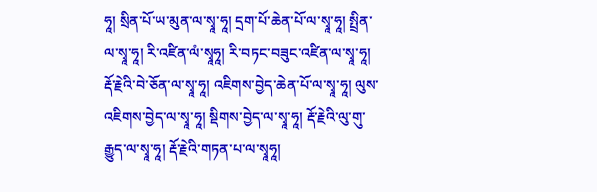ཧཱ། སྲིན་པོ་ཡ་མུན་ལ་སྭཱ་ཧཱ། དྲག་པོ་ཆེན་པོ་ལ་སྭཱ་ཧཱ། སྤྲིན་ལ་སྭཱ་ཧཱ། རི་འཛིན་ལཾ་སྭཱཧཱ། རི་བཏང་བཟུང་འཛིན་ལ་སྭཱ་ཧཱ། རྡོ་རྗེའི་བེ་ཅོན་ལ་སྭཱ་ཧཱ། འཇིགས་བྱེད་ཆེན་པོ་ལ་སྭཱ་ཧཱ། ལུས་འཇིགས་བྱེད་ལ་སྭཱ་ཧཱ། སྡིགས་བྱེད་ལ་སྭཱ་ཧཱ། རྡོ་རྗེའི་ལུ་གུ་རྒྱུད་ལ་སྭཱ་ཧཱ། རྡོ་རྗེའི་གཏན་པ་ལ་སྭཱཧཱ།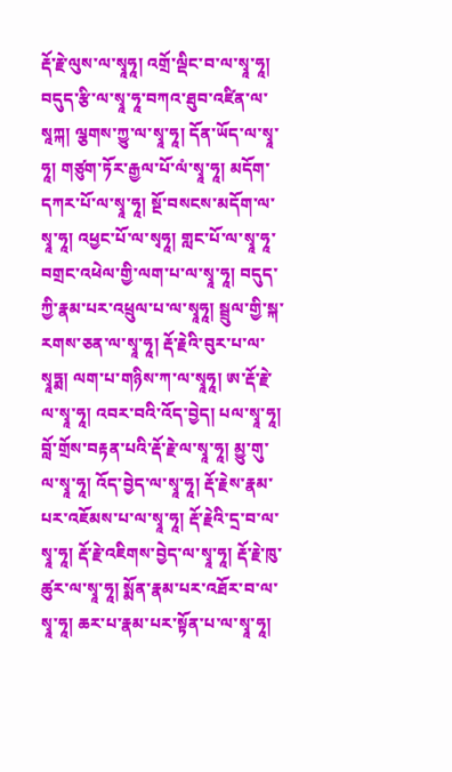རྡོ་རྗེ་ལུས་ལ་སྭཱཧཱ། འགྲོ་ལྡིང་བ་ལ་སྭཱ་ཧཱ། བདུད་རྩི་ལ་སྭཱ་ཧཱ་བཀའ་ཐུབ་འཛིན་ལ་སཱཀྐ། ལྕགས་ཀྱུ་ལ་སྭཱ་ཧཱ། དོན་ཡོད་ལ་སྭཱ་ཧཱ། གཙུག་ཏོར་རྒྱལ་པོ་ལཾ་སྭཱ་ཧཱ། མདོག་དཀར་པོ་ལ་སྭཱ་ཧཱ། སྔོ་བསངས་མདོག་ལ་སྭཱ་ཧཱ། འཕྱང་པོ་ལ་སྭཧཱ། གླང་པོ་ལ་སྭཱ་ཧཱ་བགྲང་འཕེལ་གྱི་ལག་པ་ལ་སྭཱ་ཧཱ། བདུད་ཀྱི་རྣམ་པར་འཕྲུལ་པ་ལ་སྭཱཧཱ། སྦྲུལ་གྱི་སྐ་རགས་ཅན་ལ་སྭཱ་ཧཱ། རྡོ་རྗེའི་བུར་པ་ལ་སྭཱཏྨ། ལག་པ་གཉིས་ཀ་ལ་སྭཱཧཱ། ཨ་རྡོ་རྗེ་ལ་སྭཱ་ཧཱ། འབར་བའི་འོད་བྱེད། པལ་སྭཱ་ཧཱ། བློ་གྲོས་བརྟན་པའི་རྡོ་རྗེ་ལ་སྭཱ་ཧཱ། མྱུ་གུ་ལ་སྭཱ་ཧཱ། འོད་བྱེད་ལ་སྭཱ་ཧཱ། རྡོ་རྗེས་རྣམ་པར་འཇོམས་པ་ལ་སྭཱ་ཧཱ། རྡོ་རྗེའི་དྲ་བ་ལ་སྭཱ་ཧཱ། རྡོ་རྗེ་འཇིགས་བྱེད་ལ་སྭཱ་ཧཱ། རྡོ་རྗེ་ཁུ་ཚུར་ལ་སྭཱ་ཧཱ། སྨོན་རྣམ་པར་འཐོར་བ་ལ་སྭཱ་ཧཱ། ཆར་པ་རྣམ་པར་སྟོན་པ་ལ་སྭཱ་ཧཱ།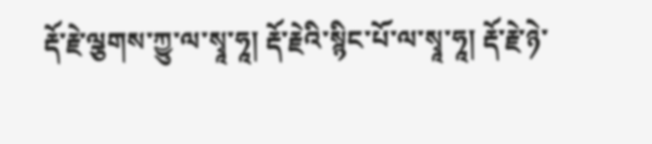རྡོ་རྗེ་ལྕགས་ཀྱུ་ལ་སྭཱ་ཧཱ། རྡོ་རྗེའི་སྙིང་པོ་ལ་སྭཱ་ཧཱ། རྡོ་རྗེ་ཉེ་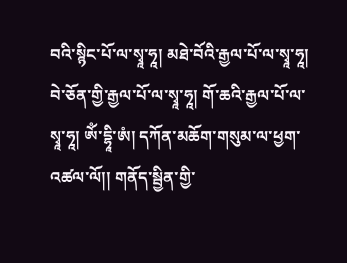བའི་སྙིང་པོ་ལ་སྭཱ་ཧཱ། མཐེ་བོའི་རྒྱལ་པོ་ལ་སྭཱ་ཧཱ། བེ་ཅོན་གྱི་རྒྱལ་པོ་ལ་སྭཱ་ཧཱ། གོ་ཆའི་རྒྱལ་པོ་ལ་སྭཱ་ཧཱ། ཨོཾ་དྷཱི་ཨཾ། དཀོན་མཆོག་གསུམ་ལ་ཕྱག་འཚལ་ལོ།། གནོད་སྦྱིན་གྱི་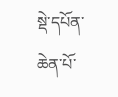སྡེ་དཔོན་ཆེན་པོ་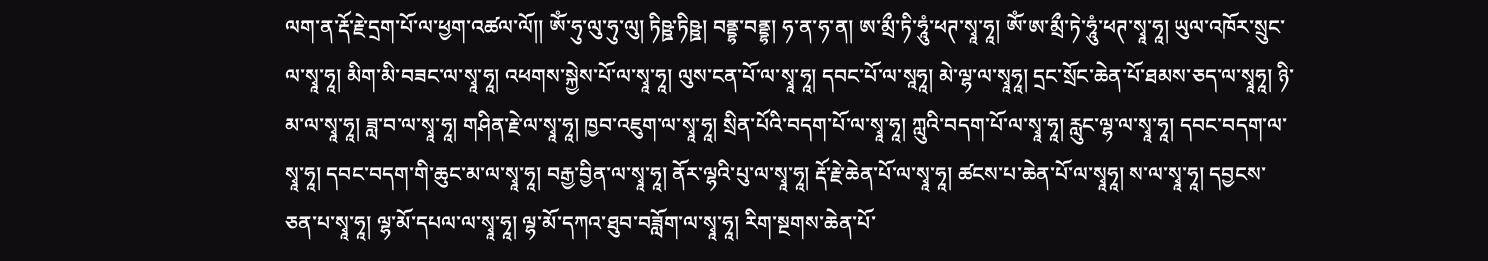ལག་ན་རྡོ་རྗེ་དྲག་པོ་ལ་ཕྱག་འཚལ་ལོ།། ཨོཾ་ཧུ་ལུ་ཧུ་ལུ། ཏིཥྛ་ཏིཥྛ། བནྡྷ་བནྡྷ། ཧ་ན་ཧ་ན། ཨ་མྲྀ་ཏི་ཧཱུཾ་ཕཊ་སྭཱ་ཧཱ། ཨོཾ་ཨ་མྲྀ་ཏེ་ཧཱུཾ་ཕཊ་སྭཱ་ཧཱ། ཡུལ་འཁོར་སྲུང་ལ་སྭཱ་ཧཱ། མིག་མི་བཟང་ལ་སྭཱ་ཧཱ། འཕགས་སྐྱེས་པོ་ལ་སྭཱ་ཧཱ། ལུས་ངན་པོ་ལ་སྭཱ་ཧཱ། དབང་པོ་ལ་སཱཧཱ། མེ་ལྷ་ལ་སྭཱཧཱ། དྲང་སྲོང་ཆེན་པོ་ཐམས་ཅད་ལ་སྭཱཧཱ། ཉི་མ་ལ་སྭཱ་ཧཱ། ཟླ་བ་ལ་སྭཱ་ཧཱ། གཤིན་རྗེ་ལ་སྭཱ་ཧཱ། ཁྱབ་འཇུག་ལ་སྭཱ་ཧཱ། སྲིན་པོའི་བདག་པོ་ལ་སྭཱ་ཧཱ། ཀླུའི་བདག་པོ་ལ་སྭཱ་ཧཱ། རླུང་ལྷ་ལ་སྭཱ་ཧཱ། དབང་བདག་ལ་སྭཱ་ཧཱ། དབང་བདག་གི་ཆུང་མ་ལ་སྭཱ་ཧཱ། བརྒྱ་བྱིན་ལ་སྭཱ་ཧཱ། ནོར་ལྷའི་པུ་ལ་སྭཱ་ཧཱ། རྡོ་རྗེ་ཆེན་པོ་ལ་སྭཱ་ཧཱ། ཚངས་པ་ཆེན་པོ་ལ་སྭཱཧཱ། ས་ལ་སྭཱ་ཧཱ། དབྱངས་ཅན་པ་སྭཱ་ཧཱ། ལྷ་མོ་དཔལ་ལ་སྭཱ་ཧཱ། ལྷ་མོ་དཀའ་ཐུབ་བཟློག་ལ་སྭཱ་ཧཱ། རིག་སྔགས་ཆེན་པོ་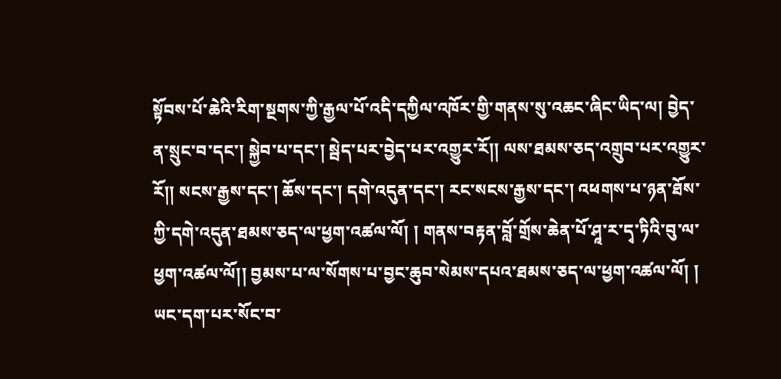སྟོབས་པོ་ཆེའི་རིག་སྔགས་ཀྱི་རྒྱལ་པོ་འདི་དཀྱིལ་འཁོར་གྱི་གནས་སུ་འཆང་ཞིང་ཡིད་ལ། བྱེད་ན་སྲུང་བ་དང་། སྐྱེབ་པ་དང་། སྦེད་པར་བྱེད་པར་འགྱུར་རོ།། ལས་ཐམས་ཅད་འགྲུབ་པར་འགྱུར་རོ།། སངས་རྒྱས་དང་། ཆོས་དང་། དགེ་འདུན་དང་། རང་སངས་རྒྱས་དང་། འཕགས་པ་ཉན་ཐོས་ཀྱི་དགེ་འདུན་ཐམས་ཅད་ལ་ཕྱག་འཚལ་ལོ། ། གནས་བརྟན་བློ་གྲོས་ཆེན་པོ་ཤཱ་ར་དྭ་ཏིའི་བུ་ལ་ཕྱག་འཚལ་ལོ།། བྱམས་པ་ལ་སོགས་པ་བྱང་ཆུབ་སེམས་དཔའ་ཐམས་ཅད་ལ་ཕྱག་འཚལ་ལོ། ། ཡང་དག་པར་སོང་བ་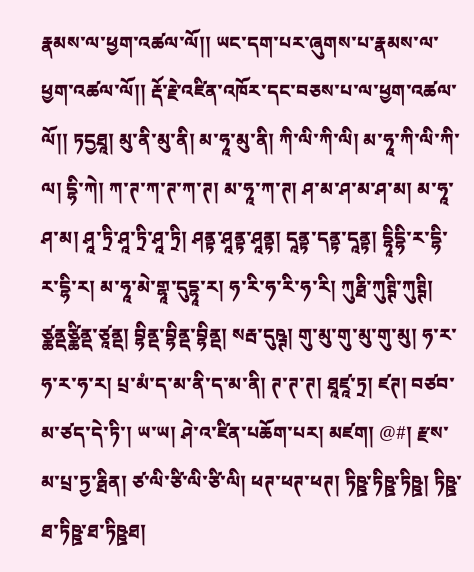རྣམས་ལ་ཕྱག་འཚལ་ལོ།། ཡང་དག་པར་ཞུགས་པ་རྣམས་ལ་ཕྱག་འཚལ་ལོ།། རྡོ་རྗེ་འཛིན་འཁོར་དང་བཅས་པ་ལ་ཕྱག་འཚལ་ལོ།། ཏདྱཐཱ། མུ་ནི་མུ་ནི། མ་ཧཱ་མུ་ནི། ཀི་ལི་ཀི་ལི། མ་ཧཱ་ཀི་ལི་ཀི་ལ། དྷི་ཀེ། ཀ་ཊ་ཀ་ཊ་ཀ་ཊ། མ་ཧཱ་ཀ་ཊ། ཤ་མ་ཤ་མ་ཤ་མ། མ་ཧཱ་ཤ་མ། ཤཱ་ཏྲི་ཤཱ་ཏྲི་ཤཱ་ཏྲི། ཤནྟ་ཤཱནྟ་ཤཱནྟ། དཱནྟ་དནྟ་དཱནྟ། དྷཱིདྷི་ར་དྷི་ར་དྷི་ར། མ་ཧཱ་མེ་གྷཱ་དུདྷཱ་ར། ཧ་རི་ཧ་རི་ཧ་རི། ཀུརྠི་ཀུཊྚི་ཀུཊྚི། ཙྪནྡཙྪིནྡ་ཙཱནྡ། བྷིནྡ་བྷིནྡ་བྷིནྡ། སརྦ་དུཥྚ། གུ་མུ་གུ་མུ་གུ་མུ། ཧ་ར་ཧ་ར་ཧ་ར། པྲ་མཾ་ད་མ་ནི་ད་མ་ནི། ཊ་ཊ་ཊ། ཐཱཛཱ་ཏྲ། ཛཊ། བཙབ་མ་ཙད་དེ་ཏི་། ཡ་ཡ། ཤེ་འ་ཛིན་པཆོག་པར། མཛག། @#། རྫས་མ་པྲ་ཏྱ་རྠིན། ཙ་ལི་ཙི་ལི་ཙི་ལི། ཕཊ་ཕཊ་ཕཊ། ཏིཥྛ་ཏིཥྛ་ཏིཥྛ། ཏིཥྛ་ཐ་ཏིཥྛ་ཐ་ཏིཥྛཐ།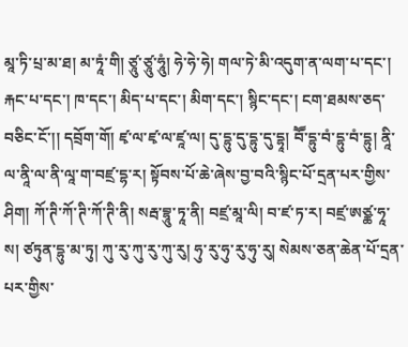མཱ་ཏི་པྲ་མ་ཐ། མ་ཏཱཾ་གི། ཙཱུ་ཙཱུ་ཧཱུཾ། ཧེ་ཧེ་ཧེ། གལ་ཏེ་མི་འདུག་ན་ལག་པ་དང་། རྐང་པ་དང་། ཁ་དང་། མིད་པ་དང་། མིག་དང་། སྙིང་དང་། ངག་ཐམས་ཅད་བཅིང་ངོ་།། དབྲོག་གོ། ཛྭ་ལ་ཛྭ་ལ་ཛཱ་ལ། དུ་དྷུ་དུ་དྷུ་དུ་དྷཱ། བཽ་དྷུ་བཾ་དྷུ་བཾ་དྷུ། ནཱི་ལ་ནཱི་ལ་ནི་ལཱ་ག་བཛྲ་དྷ་ར། སྟོབས་པོ་ཆེ་ཞེས་བྱ་བའི་སྙིང་པོ་དྲན་པར་གྱིས་ཤིག། ཀོ་ཊི་ཀོ་ཊི་ཀོ་ཊི་ནི། སརྦ་བྷཱུ་ཏཱ་ནི། བཛྲ་མཱ་ལི། བ་ཛ་ཏ་ར། བཛྲ་ཨཙྪ་ཧཱ་ས། ཙཏུན་དྷུ་མ་ཏུ། ཀུ་རུ་ཀུ་རུ་ཀུ་རུ། ཧུ་རུ་ཧུ་རུ་ཧུ་རུ། སེམས་ཅན་ཆེན་པོ་དྲན་པར་གྱིས་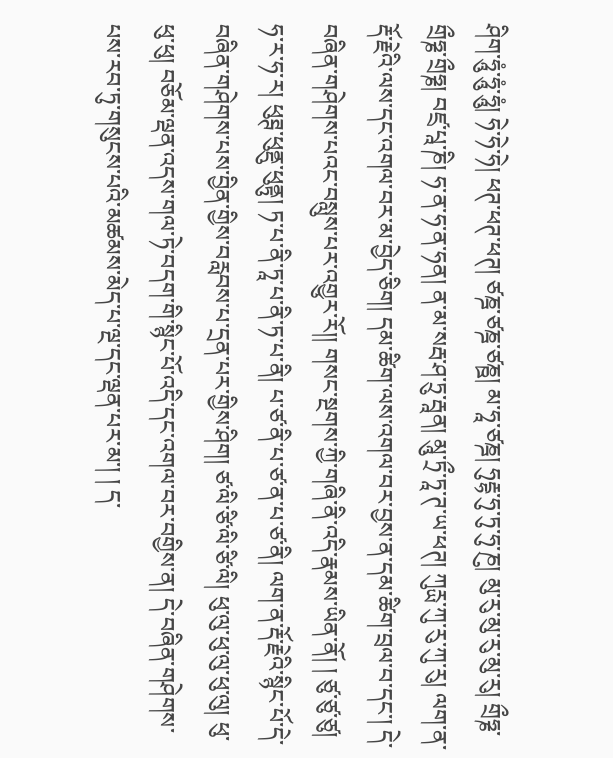ཤིག་ཧཱུཾ་ཧཱུཾ་ཧཱུཾ། ཧེ་ཧེ་ཧེ། ཕཊ་ཕཊ་ཕཊ། ཙཎྜ་ཙཎྜ་ཙཎྛ། མ་ཧཱ་ཙཎྜ། ཧུརྡྷ་ཧུ་ཏུ་ཧུ་ཎུ། མུ་རུ་མུ་རུ་མུ་རུ། གྲྀཧྞ་གྲྀཧྞ་གྲྀཧྞ། བཛྲ་པཱ་ཎི། ཧ་ན་ཧ་ན་ཧན། ན་མ་སརྦ་ཤ་ཏྲུ་རྦཱན། མཱུ་ཏྲྀ་ཏཱ་ཊ་ཡ་ཕཊ། ཀུཪྻ་ཀུ་རུ་ཀུ་རུ། ལག་ན་རྡོ་རྗེའི་ལས་དང་འགལ་བར་མ་བྱེད་ཅིག། དམ་ཚིག་ལས་འགལ་བར་བྱས་ན་དམ་ཚིག་བྲལ་བ་དང་། དེ་བཞིན་གཤེགས་པའང་བསླུས་པར་འགྱུར་རོ།། གསང་སྔགས་ཀྱི་གཞི་ནི་འདི་རྣམས་ཡིན་ནོ། ། ཙུ་ཙུ་ཙུ། ཧ་ར་ཧ་ར། ཕུཊྚ་ཕུནྡུ་ཕུནྟུ། ཏ་པ་ནི་ཏཱ་པ་ནི་ཏ་པ་ནི། པ་ཙ་ནི་པ་ཙ་ན་པ་ཙ་ནི། ལག་ན་རྡོ་རྗེའི་སྙིང་པོ་དེ་བཞིན་གཤེགས་པས་བྱིན་གྱིས་བརླབས་པ་དྲན་པར་གྱིས་ཤིག། ཙ་ལི་ཙི་ལི་ཙི་ལི། ཕུ་ལུ་ཕུ་ལུ་ཕུ་ལུ། ཕུ་ཕུ་ཕུ། བཅོམ་ལྡན་འདས་གལ་ཏེ་བདག་གི་སྙིང་པོ་འདི་དང་འགལ་བར་བགྱིས་ན། དེ་བཞིན་གཤེགས་པས་རབ་ཏུ་གསུངས་པའི་མཚམས་མེད་པ་ལྔ་དང་ལྡན་པར་མ་། ། ད་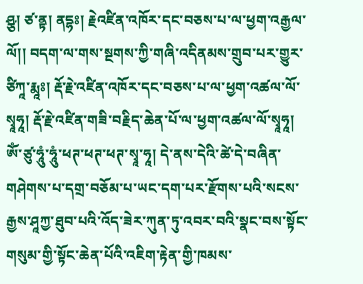ཤྩ། ཙ་ནྟ། ནདྷཿ། རྗེའཛིན་འཁོར་དང་བཅས་པ་ལ་ཕྱག་འརྒྱལ་ལོ།། བདག་ལ་གས་སྔགས་ཀྱི་གཞི་འདིནམས་གྲུབ་པར་གྱུར་ཙིཀཱ་རྨཱཿ། རྡོ་རྗེ་འཛིན་འཁོར་དང་བཅས་པ་ལ་ཕྱག་འཚལ་ལོ་སྭཱཧཱ། རྡོ་རྗེ་འཛིན་གཟི་བརྗིད་ཆེན་པོ་ལ་ཕྱག་འཚལ་ལོ་སྭཱཧཱ། ཨོཾ་ཙུ་ཧཱུཾ་ཧཱུཾ་ཕཊ་ཕཊ་ཕཊ་སྭཱ་ཧཱ། དེ་ནས་དེའི་ཚེ་དེ་བཞིན་གཤེགས་པ་དགྲ་བཅོམ་པ་ཡང་དག་པར་རྫོགས་པའི་སངས་རྒྱས་ཤཱཀྱ་ཐུབ་པའི་འོད་ཟེར་ཀུན་ཏུ་འབར་བའི་སྣང་བས་སྟོང་གསུམ་གྱི་སྟོང་ཆེན་པོའི་འཇིག་རྟེན་གྱི་ཁམས་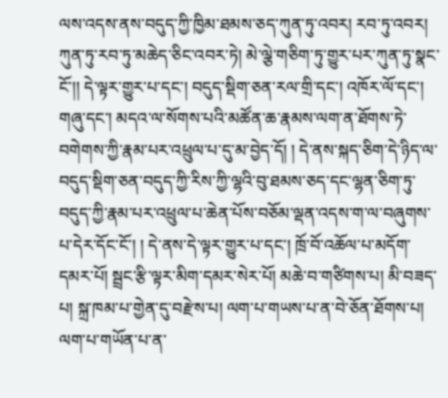ལས་འདས་ནས་བདུད་ཀྱི་ཁྱིམ་ཐམས་ཅད་ཀུན་ཏུ་འབར། རབ་ཏུ་འབར། ཀུན་ཏུ་རབ་ཏུ་མཆེད་ཅིང་འབར་ཏེ། མེ་ལྕེ་གཅིག་ཏུ་གྱུར་པར་ཀུན་ཏུ་སྣང་ངོ་།། དེ་ལྟར་གྱུར་པ་དང་། བདུད་སྡིག་ཅན་རལ་གྲི་དང་། འཁོར་ལོ་དང་། གཞུ་དང་། མདའ་ལ་སོགས་པའི་མཚོན་ཆ་རྣམས་ལག་ན་ཐོགས་ཏེ་བགེགས་ཀྱི་རྣམ་པར་འཕྲུལ་པ་དུ་མ་བྱེད་དོ། ། དེ་ནས་སྐད་ཅིག་དེ་ཉིད་ལ་བདུད་སྡིག་ཅན་བདུད་ཀྱི་རིས་ཀྱི་ལྷའི་བུ་ཐམས་ཅད་དང་ལྷན་ཅིག་ཏུ་བདུད་ཀྱི་རྣམ་པར་འཕྲུལ་པ་ཆེན་པོས་བཅོམ་ལྡན་འདས་ག་ལ་བཞུགས་པ་དེར་དོང་ངོ་། ། དེ་ནས་དེ་ལྟར་གྱུར་པ་དང་། ཁྲོ་བོ་འཆོལ་པ་མདོག་དམར་པོ། སྦྲང་རྩི་ལྟར་མིག་དམར་སེར་པོ། མཆེ་བ་གཙིགས་པ། མི་བཟད་པ། སྐྲ་ཁམ་པ་གྱེན་དུ་བརྫེས་པ། ལག་པ་གཡས་པ་ན་བེ་ཅོན་ཐོགས་པ། ལག་པ་གཡོན་པ་ན་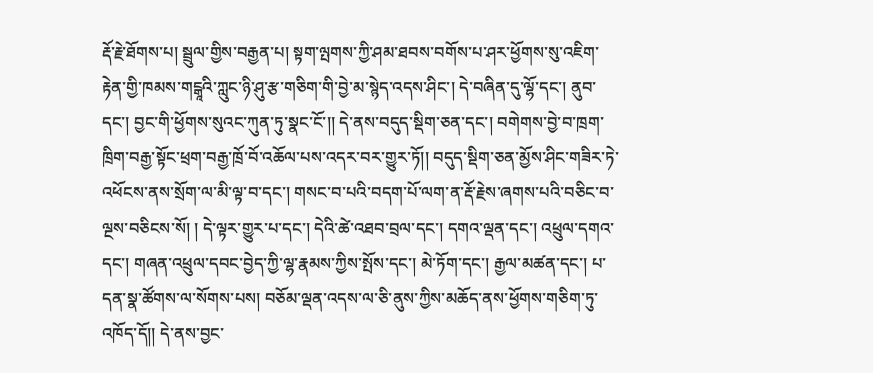རྡོ་རྗེ་ཐོགས་པ། སྦྲུལ་གྱིས་བརྒྱན་པ། སྟག་ལྤགས་ཀྱི་ཤམ་ཐབས་བགོས་པ་ཤར་ཕྱོགས་སུ་འཇིག་རྟེན་གྱི་ཁམས་གངྒཱའི་ཀླུང་ཉི་ཤུ་རྩ་གཅིག་གི་བྱེ་མ་སྙེད་འདས་ཤིང་། དེ་བཞིན་དུ་ལྷོ་དང་། ནུབ་དང་། བྱང་གི་ཕྱོགས་སུའང་ཀུན་ཏུ་སྣང་ངོ་།། དེ་ནས་བདུད་སྡིག་ཅན་དང་། བགེགས་བྱེ་བ་ཁྲག་ཁྲིག་བརྒྱ་སྟོང་ཕྲག་བརྒྱ་ཁྲོ་བོ་འཆོལ་པས་འདར་བར་གྱུར་ཏོ།། བདུད་སྡིག་ཅན་མྱོས་ཤིང་གཟིར་ཏེ་འཕོངས་ནས་སྲོག་ལ་མི་ལྟ་བ་དང་། གསང་བ་པའི་བདག་པོ་ལག་ན་རྡོ་རྗེས་ཞགས་པའི་བཅིང་བ་ལྔས་བཅིངས་སོ། ། དེ་ལྟར་གྱུར་པ་དང་། དེའི་ཚེ་འཐབ་བྲལ་དང་། དགའ་ལྡན་དང་། འཕྲུལ་དགའ་དང་། གཞན་འཕྲུལ་དབང་བྱེད་ཀྱི་ལྷ་རྣམས་ཀྱིས་སྤོས་དང་། མེ་ཏོག་དང་། རྒྱལ་མཚན་དང་། པ་དན་སྣ་ཚོགས་ལ་སོགས་པས། བཅོམ་ལྡན་འདས་ལ་ཅི་ནུས་ཀྱིས་མཆོད་ནས་ཕྱོགས་གཅིག་ཏུ་འཁོད་དོ།། དེ་ནས་བྱང་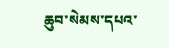ཆུབ་སེམས་དཔའ་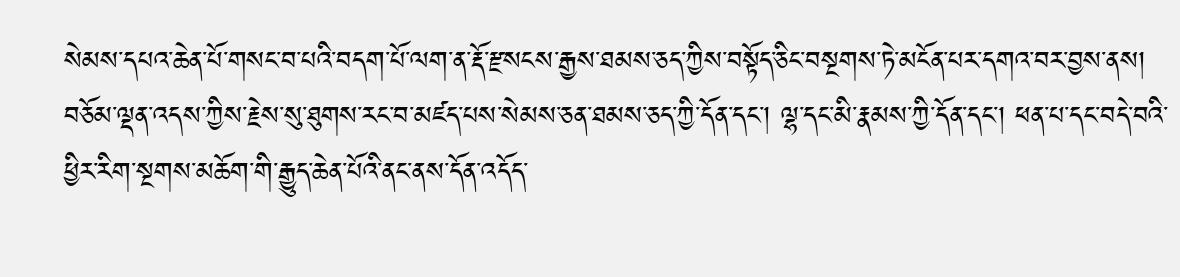སེམས་དཔའ་ཆེན་པོ་གསང་བ་པའི་བདག་པོ་ལག་ན་རྡོ་རྫསངས་རྒྱས་ཐམས་ཅད་ཀྱིས་བསྟོད་ཅིང་བསྔགས་ཏེ་མངོན་པར་དགའ་བར་བྱས་ནས། བཅོམ་ལྡན་འདས་ཀྱིས་རྗེས་སུ་ཐུགས་རང་བ་མཛད་པས་སེམས་ཅན་ཐམས་ཅད་ཀྱི་དོན་དང་། ལྷ་དང་མི་རྣམས་ཀྱི་དོན་དང་། ཕན་པ་དང་བདེ་བའི་ཕྱིར་རིག་སྔགས་མཆོག་གི་རྒྱུད་ཆེན་པོའི་ནང་ནས་དོན་འདོད་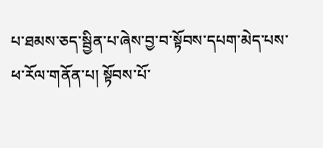པ་ཐམས་ཅད་སྦྱིན་པ་ཞེས་བྱ་བ་སྟོབས་དཔག་མེད་པས་ཕ་རོལ་གནོན་པ། སྟོབས་པོ་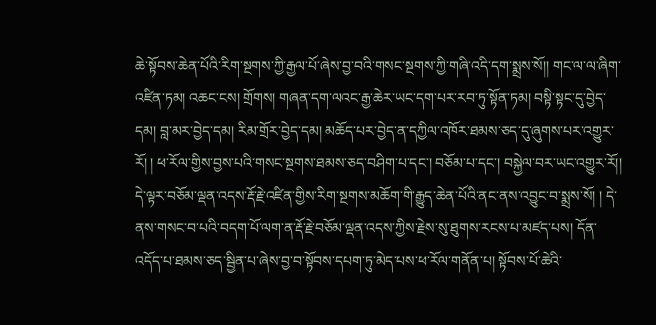ཆེ་སྟོབས་ཆེན་པོའི་རིག་སྔགས་ཀྱི་རྒྱལ་པོ་ཞེས་བྱ་བའི་གསང་སྔགས་ཀྱི་གཞི་འདི་དག་སྨྲས་སོ།། གང་ལ་ལ་ཞིག་འཛིན་ཏམ། འཆང་ངས། གྲོགས། གཞན་དག་ལའང་རྒྱ་ཆེར་ཡང་དག་པར་རབ་ཏུ་སྟོན་ཏམ། བསྟི་སྟང་དུ་བྱེད་དམ། བླ་མར་བྱེད་དམ། རིམ་གྲོར་བྱེད་དམ། མཆོད་པར་བྱེད་ན་དཀྱིལ་འཁོར་ཐམས་ཅད་དུ་ཞུགས་པར་འགྱུར་རོ། ། ཕ་རོལ་གྱིས་བྱས་པའི་གསང་སྔགས་ཐམས་ཅད་བཤིག་པ་དང་། བཅོམ་པ་དང་། བསྐྱེལ་བར་ཡང་འགྱུར་རོ།། དེ་ལྟར་བཅོམ་ལྡན་འདས་རྡོ་རྗེ་འཛིན་གྱིས་རིག་སྔགས་མཆོག་གི་རྒྱུད་ཆེན་པོའི་ནང་ནས་འབྱུང་བ་སྨྲས་སོ། ། དེ་ནས་གསང་བ་པའི་བདག་པོ་ལག་ན་རྡོ་རྗེ་བཅོམ་ལྡན་འདས་ཀྱིས་རྗེས་སུ་ཐུགས་རངས་པ་མཛད་པས། དོན་འདོད་པ་ཐམས་ཅད་སྦྱིན་པ་ཞེས་བྱ་བ་སྟོབས་དཔག་ཏུ་མེད་པས་ཕ་རོལ་གནོན་པ། སྟོབས་པོ་ཆེའི་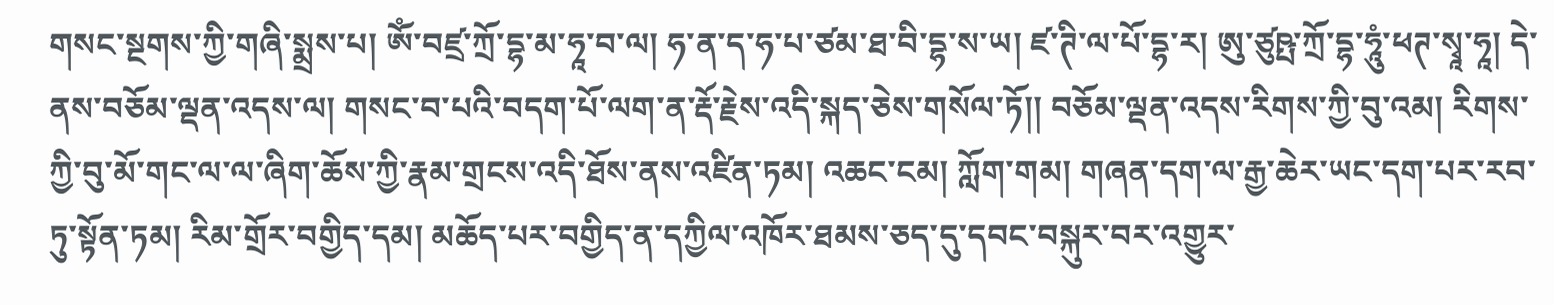གསང་སྔགས་ཀྱི་གཞི་སྨྲས་པ། ཨོཾ་བཛྲ་ཀྲོ་དྷ་མ་ཧཱ་བ་ལ། ཧ་ན་ད་ཧ་པ་ཙམ་ཐ་བི་དྷ་ས་ཡ། ཛ་ཊི་ལ་པོ་དྷ་ར། ཨུ་ཙུཥྤ་ཀྲོ་དྷ་ཧཱུཾ་ཕཊ་སྭཱ་ཧཱ། དེ་ནས་བཅོམ་ལྡན་འདས་ལ། གསང་བ་པའི་བདག་པོ་ལག་ན་རྡོ་རྗེས་འདི་སྐད་ཅེས་གསོལ་ཏོ།། བཅོམ་ལྡན་འདས་རིགས་ཀྱི་བུ་འམ། རིགས་ཀྱི་བུ་མོ་གང་ལ་ལ་ཞིག་ཆོས་ཀྱི་རྣམ་གྲངས་འདི་ཐོས་ནས་འཛིན་ཏམ། འཆང་ངམ། ཀློག་གམ། གཞན་དག་ལ་རྒྱ་ཆེར་ཡང་དག་པར་རབ་ཏུ་སྟོན་ཏམ། རིམ་གྲོར་བགྱིད་དམ། མཆོད་པར་བགྱིད་ན་དཀྱིལ་འཁོར་ཐམས་ཅད་དུ་དབང་བསྐུར་བར་འགྱུར་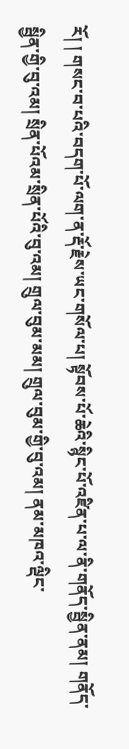རོ། ། གསང་བ་པའི་བདག་པོ་ལག་ན་རྡོ་རྗེས་ཡང་གསོལ་པ། སྟོབས་པོ་ཆེའི་སྙིང་པོ་འཛིན་པ་ལ་ནི་གནོད་སྦྱིན་ནམ། གནོད་སྦྱིན་གྱི་བུ་འམ། སྲིན་པོའམ་སྲིན་པོའི་བུ་འམ། གྲུལ་བུམ་མམ། གྲུལ་བུམ་གྱི་བུ་འམ། ནམ་མཁའ་ལྡིང་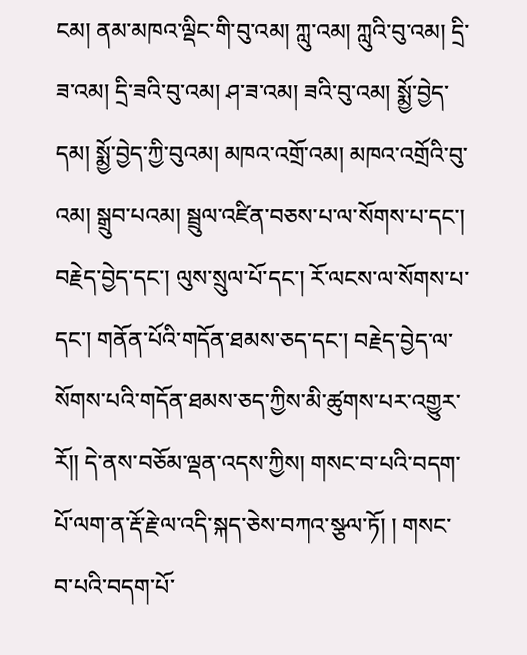ངམ། ནམ་མཁའ་ལྡིང་གི་བུ་འམ། ཀླུ་འམ། ཀླུའི་བུ་འམ། དྲི་ཟ་འམ། དྲི་ཟའི་བུ་འམ། ཤ་ཟ་འམ། ཟའི་བུ་འམ། སྨྱོ་བྱེད་དམ། སྨྱོ་བྱེད་ཀྱི་བུའམ། མཁའ་འགྲོ་འམ། མཁའ་འགྲོའི་བུ་འམ། སྒྲུབ་པའམ། སྦྲུལ་འཛིན་བཅས་པ་ལ་སོགས་པ་དང་། བརྗེད་བྱེད་དང་། ལུས་སྲུལ་པོ་དང་། རོ་ལངས་ལ་སོགས་པ་དང་། གནོན་པོའི་གདོན་ཐམས་ཅད་དང་། བརྗེད་བྱེད་ལ་སོགས་པའི་གདོན་ཐམས་ཅད་ཀྱིས་མི་ཚུགས་པར་འགྱུར་རོ།། དེ་ནས་བཅོམ་ལྡན་འདས་ཀྱིས། གསང་བ་པའི་བདག་པོ་ལག་ན་རྡོ་རྗེ་ལ་འདི་སྐད་ཅེས་བཀའ་སྩལ་ཏོ། ། གསང་བ་པའི་བདག་པོ་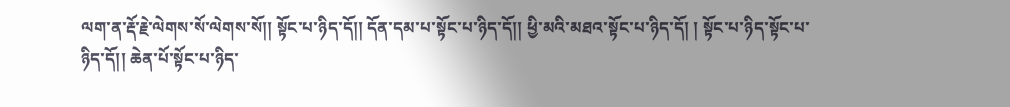ལག་ན་རྡོ་རྗེ་ལེགས་སོ་ལེགས་སོ།། སྟོང་པ་ཉིད་དོ།། དོན་དམ་པ་སྟོང་པ་ཉིད་དོ།། ཕྱི་མའི་མཐའ་སྟོང་པ་ཉིད་དོ། ། སྟོང་པ་ཉིད་སྟོང་པ་ཉིད་དོ།། ཆེན་པོ་སྟོང་པ་ཉིད་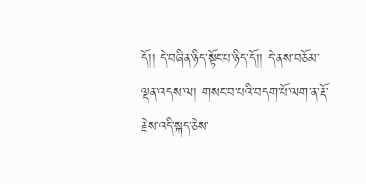དོ།། དེ་བཞིན་ཉིད་སྟོང་པ་ཉིད་དོ།། དེ་ནས་བཅོམ་ལྡན་འདས་ལ། གསང་བ་པའི་བདག་པོ་ལག་ན་རྡོ་རྗེས་འདི་སྐད་ཅེས་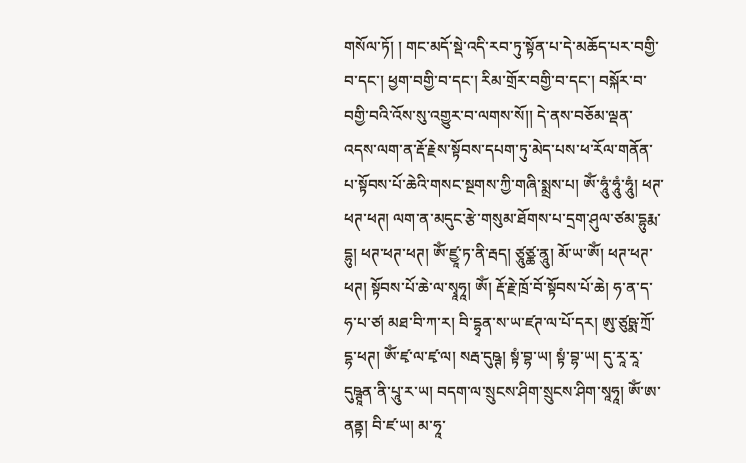གསོལ་ཏོ། ། གང་མདོ་སྡེ་འདི་རབ་ཏུ་སྟོན་པ་དེ་མཆོད་པར་བགྱི་བ་དང་། ཕྱག་བགྱི་བ་དང་། རིམ་གྲོར་བགྱི་བ་དང་། བསྐོར་བ་བགྱི་བའི་འོས་སུ་འགྱུར་བ་ལགས་སོ།། དེ་ནས་བཅོམ་ལྡན་འདས་ལག་ན་རྡོ་རྗེས་སྟོབས་དཔག་ཏུ་མེད་པས་ཕ་རོལ་གནོན་པ་སྟོབས་པོ་ཆེའི་གསང་སྔགས་ཀྱི་གཞི་སྨྲས་པ། ཨོཾ་ཧཱུཾ་ཧཱུཾ་ཧཱུཾ། ཕཊ་ཕཊ་ཕཊ། ལག་ན་མདུང་རྩེ་གསུམ་ཐོགས་པ་དྲག་ཤུལ་ཙམ་དྷུརྨ་དྷུ། ཕཊ་ཕཊ་ཕཊ། ཨོཾ་ཛྱཱ་ཏ་ནི་རྦད། ཙཱུཙྪ་ནཱུ། མོ་ཡ་ཨོཾ། ཕཊ་ཕཊ་ཕཊ། སྟོབས་པོ་ཆེ་ལ་སྭཱཧཱ། ཨོཾ། རྡོ་རྗེ་ཁྲོ་བོ་སྟོབས་པོ་ཆེ། ཧ་ན་ད་ཧ་པ་ཙ། མཐ་བི་ཀ་ར། བི་དྷྭན་ས་ཡ་ཛཊ་ལ་པོ་དར། ཨུ་ཙུཥྨ་ཀྲོ་དྷ་ཕཊ། ཨོཾ་ཛྭ་ལ་ཛྭ་ལ། སརྦ་དུཥྚ། སྟཾ་བྷ་ཡ། སྟཾ་བྷ་ཡ། དུ་རཱ་རཱ་དུཥྚཱན་ནི་པཱུ་ར་ཡ། བདག་ལ་སྲུངས་ཤིག་སྲུངས་ཤིག་སཱཧཱ། ཨོཾ་ཨ་ནནྟ། བི་ཛ་ཡ། མ་ཧཱ་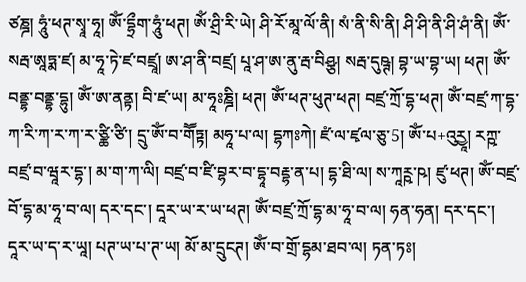ཙཎྜ། ཧཱུཾ་ཕཊ་སྭཱ་ཧཱ། ཨོཾ་དྷྲྀག་ཧཱུཾ་ཕཊ། ཨོཾ་ཤྲི་རི་ཡེ། ཤི་རོ་མཱ་ལོ་ནི། སཾ་ནི་སི་ནི། ཤི་ཤི་ནི་ཤི་ཤཾ་ནི། ཨོཾ་སརྦ་ཨཱཏྨ་ཛ། མ་ཧཱ་ཏེ་ཛ་བཛྲཱ། ཨ་ཤ་ནི་བཛྲ། པཱ་ཤ་ཨ་ནུ་རྦ་བིཤྩ། སརྦ་དུཥྚ། བྷ་ཡ་བྷ་ཡ། ཕཊ། ཨོཾ་བནྡྷ་བནྡྷ་དྷུ། ཨོཾ་ཨ་ནནྟ། བི་ཛ་ཡ། མ་ཧཱཿཎྜི། ཕཊ། ཨོཾ་ཕཊ་ཕུཊ་ཕཊ། བཛྲ་ཀྲོ་དྷ་ཕཊ། ཨོཾ་བཛྲ་ཀ་དྷ་ཀ་རི་ཀ་ར་ཀ་ར་ཙྪི་ཙི་། དྲུ་ཨོཾ་བ་གཽཏྟ། མཧཱ་པ་ལ། དྷཀཿཀེ། ཛཾ་ལ་ཛྭལ་ཅུ་5། ཨོཾ་པ+འུརྱཱ། རཀྵ་བཛྲ་བ་ཝཱར་དྷ་། མ་ག་ཀ་ལི། བཛྲ་བ་ཛི་བྷར་བ་དྷཱ་བརྡྷ་ན་པ། དྷ་ཐི་ལ། ས་ཀཱཪྵ་ཥ། ཛུ་ཕཊ། ཨོཾ་བཛྲ་བོ་དྷ་མ་ཧཱ་བ་ལ། དར་དང་། དཱར་ཡ་ར་ཡ་ཕཊ། ཨོཾ་བཛྲ་ཀྲོ་དྷ་མ་ཧཱ་བ་ལ། ཧན་ཧན། དར་དང་། དཱར་ཡ་ད་ར་ཡཱ། པཊ་ཡ་པ་ཊ་ཡ། མོ་མ་དྲུངཊ། ཨོཾ་བ་གྲོ་དྷམ་ཐབ་ལ། ཏན་ཏཿ།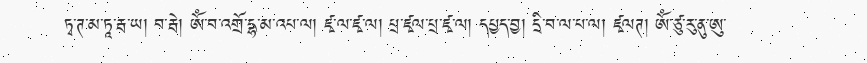ཏྭ་ཊ་མ་ཏཱ་རྦ་ཡ། བ་རྦེ། ཨོཾ་བ་འགྲོ་དྷ་མ་འཔ་ལ། ཛྭ་ལ་ཛྭ་ལ། པྲ་ཛྭལ་པྲ་ཛྭ་ལ། དཔྱད་བྱ། དྲི་བ་ལ་པ་ལ། ཛྭལཊ། ཨོཾ་ཙུ་རུ་ནུ་ཨུ་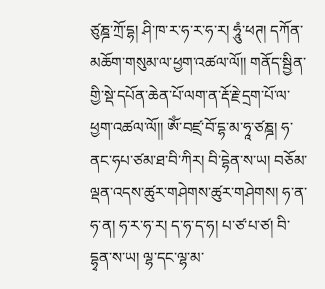ཙུཎྜ་ཀྲོ་དྷ། ཤི་ཁ་ར་ཧ་ར་ཧ་ར། ཧཱུཾ་ཕཊ། དཀོན་མཆོག་གསུམ་ལ་ཕྱག་འཚལ་ལོ།། གནོད་སྦྱིན་གྱི་སྡེ་དཔོན་ཆེན་པོ་ལག་ན་རྡོ་རྗེ་དྲག་པོ་ལ་ཕྱག་འཚལ་ལོ།། ཨོཾ་བཛྲ་བོ་དྷ་མ་ཧཱ་ཙཎྜ། ཧ་ནང་ཧཔ་ཙམ་ཐ་བི་ཀིར། བི་དྷེན་ས་ཡ། བཅོམ་ལྡན་འདས་ཚུར་གཤེགས་ཚུར་གཤེགས། ཧ་ན་ཧ་ན། ཧ་ར་ཧ་ར། ད་ཧ་ད་ཧ། པ་ཙ་པ་ཙ། བི་དྷྭན་ས་ཡ། ལྷ་དང་ལྷ་མ་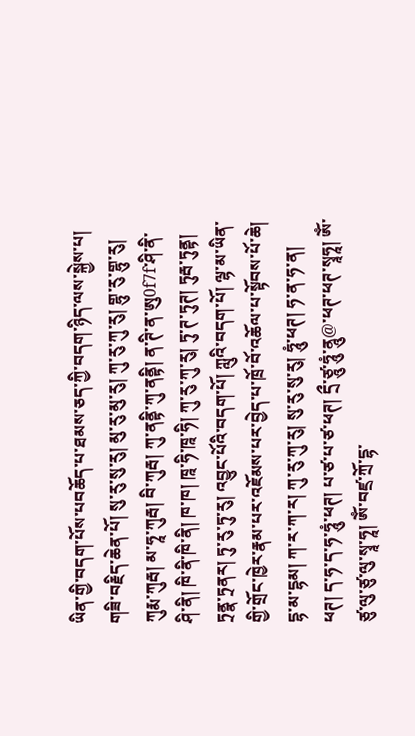ཡིན་གྱི་བདག་པོས་པབཆོད་པ་ཐམས་ཅད་ཀྱི་བདག་ཉིད་ལས་སྐྱེས་པ། གཟི་བརྗིད་ཆེན་པོ། སུ་རུ་སུ་རུ། མུ་རུ་མུ་རུ། ཀུ་རུ་ཀུ་རུ། གྷུ་རུ་གྷུ་རུ། ཀུརྨ་ཀུརྦ། མ་ཧཱ་ཀུརྦ། བི་ཀུརྦ། ཀུ་ནནྟི་ཀུ་ནནྟི། ན་ཊི་ན་ཨུ0f7f་ཤི་ནི་ཤི་ནི། ཁི་ནི་ཁི་ནི། ཁ་ཁ། ཁཱ་ཧི་ཁཱ་ཧི། ཀུ་རུ་ཀུ་རུ། ཏུ་ཊ་ཏུཊ། ཏུརྦ་ཏུནྟ། ཏྲནྣ་ཏྲནར། ཏུ་རུ་ཏུ་རུ། འབྱུང་པོའི་བདག་པོ། ཀླུའི་བདག་པོ། ལྷ་མ་ཡིན་གྱི་གྲོང་ཁྱེར་རྣམ་པར་འཇོམས་པར་བྱེད་པ་ཁྲོ་བོ་འཆོལ་པ་སྟོབས་པོ་ཆེ། དྷ་མ་དྷམ། ཀ་ར་ཀ་ར། ཀུ་རུ་ཀུ་རུ། སུ་རུ་སུ་རུ། ཧཱུཾ་ཕཊ། ཧ་ན་ཧ་ན། ཕཊ། ད་ཧ་ད་ཧ་ཧཱུཾ་ཕཊ། པ་ཙ་པ་ཙ་ཕཊ། དྲྀ་ཙཱུ་ཧཱུཾ་ནཱུ@་ཕཊ་ཕཊ་སྭཱཧཱ། ཨོཾ་ཙུ་ལུ་ཙུ་ལུ་སྭཱ་ཧཱ། ཨོཾ་བཛྲ་ཀྲོ་དྷ་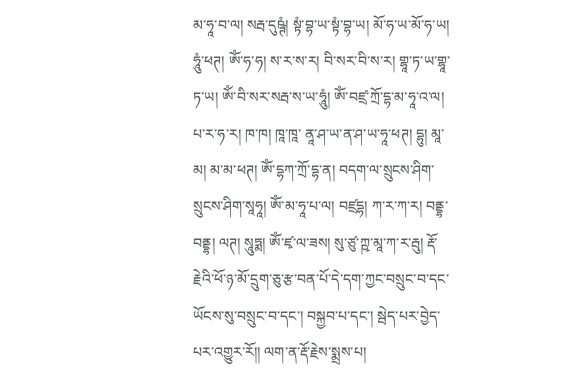མ་ཧཱ་བ་ལ། སརྦ་དུཥྚཾ། སྟཾ་བྷ་ཡ་སྟཾ་བྷ་ཡ། མོ་ཧ་ཡ་མོ་ཧ་ཡ། ཧཱུཾ་ཕཊ། ཨོཾ་ཧ་ཧ། ས་ར་ས་ར། བི་སར་བི་ས་ར། གྷཱ་ཏ་ཡ་གྷཱ་ཏ་ཡ། ཨོཾ་བི་སར་སརྦ་ས་ཡ་ཧཱུཾ། ཨོཾ་བཛྲ་ཀྲོ་དྷ་མ་ཧཱ་འ་ལ། པ་ར་ཧ་ར། ཁ་ཁ། ཁཱ་ཁཱ་ ནཱ་ཤ་ཡ་ན་ཤ་ཡ་ཧཱ་ཕཊ། དྷུ། མཱ་མ། མ་མ་ཕཊ། ཨོཾ་དྷཀ་ཀྲོ་དྷ་ན། བདག་ལ་སྲུངས་ཤིག་སྲུངས་ཤིག་སཱཧཱ། ཨོཾ་མ་ཧཱ་པ་ལ། བཛྲདྷ། ཀ་ར་ཀ་ར། བནྡྷ་བནྡྷ། ལཊ། སཱུཏྨ། ཨོཾ་ཛྭ་ལ་ཟས། སུ་ཙུ་ཀྵ་མཱ་ཀ་ར་རྦུ། རྡོ་རྗེའི་ཕོ་ཉ་མོ་དྲུག་ཅུ་རྩ་བན་པོ་དེ་དག་ཀྱང་བསྲུང་བ་དང་ཡོངས་སུ་བསྲུང་བ་དང་། བསྐྱབ་པ་དང་། སྦེད་པར་བྱེད་པར་འགྱུར་རོ།། ལག་ན་རྡོ་རྗེས་སྨྲས་པ།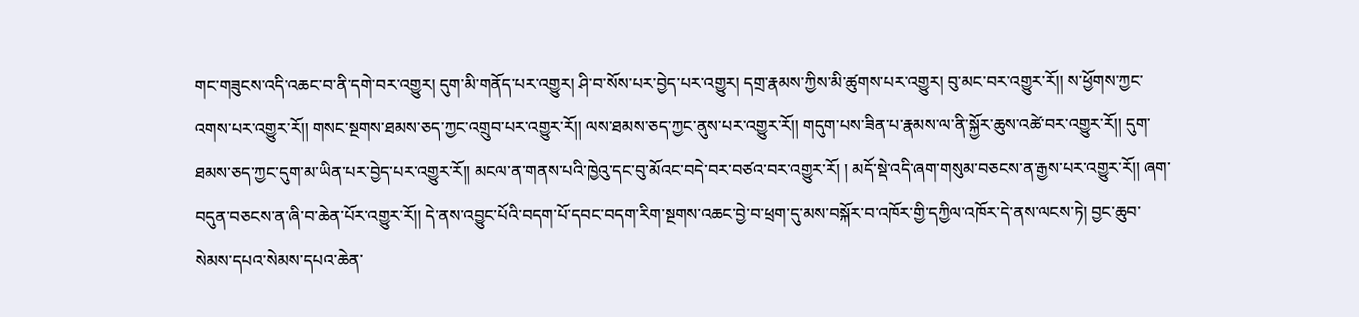གང་གཟུངས་འདི་འཆང་བ་ནི་དགེ་བར་འགྱུར། དུག་མི་གནོད་པར་འགྱུར། ཤི་བ་སོས་པར་བྱེད་པར་འགྱུར། དགྲ་རྣམས་ཀྱིས་མི་ཚུགས་པར་འགྱུར། བུ་མང་བར་འགྱུར་རོ།། ས་ཕྱོགས་ཀྱང་འགས་པར་འགྱུར་རོ།། གསང་སྔགས་ཐམས་ཅད་ཀྱང་འགྲུབ་པར་འགྱུར་རོ།། ལས་ཐམས་ཅད་ཀྱང་ནུས་པར་འགྱུར་རོ།། གདུག་པས་ཟིན་པ་རྣམས་ལ་ནི་སྐྱོར་ཆུས་འཚེ་བར་འགྱུར་རོ།། དུག་ཐམས་ཅད་ཀྱང་དུག་མ་ཡིན་པར་བྱེད་པར་འགྱུར་རོ།། མངལ་ན་གནས་པའི་ཁྱེའུ་དང་བུ་མོའང་བདེ་བར་བཙའ་བར་འགྱུར་རོ། ། མདོ་སྡེ་འདི་ཞག་གསུམ་བཅངས་ན་རྒྱས་པར་འགྱུར་རོ།། ཞག་བདུན་བཅངས་ན་ཞི་བ་ཆེན་པོར་འགྱུར་རོ།། དེ་ནས་འབྱུང་པོའི་བདག་པོ་དབང་བདག་རིག་སྔགས་འཆང་བྱེ་བ་ཕྲག་དུ་མས་བསྐོར་བ་འཁོར་གྱི་དཀྱིལ་འཁོར་དེ་ནས་ལངས་ཏེ། བྱང་ཆུབ་སེམས་དཔའ་སེམས་དཔའ་ཆེན་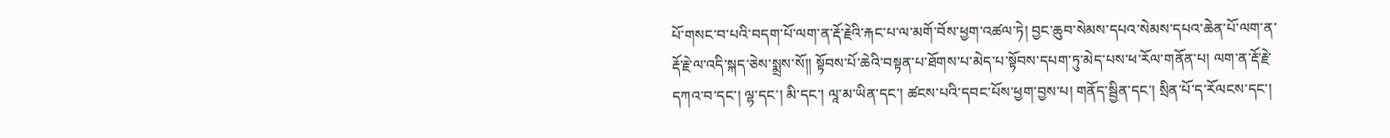པོ་གསང་བ་པའི་བདག་པོ་ལག་ན་རྡོ་རྗེའི་རྐང་པ་ལ་མགོ་བོས་ཕྱག་འཚལ་ཏེ། བྱང་ཆུབ་སེམས་དཔའ་སེམས་དཔའ་ཆེན་པོ་ལག་ན་རྡོ་རྗེ་ལ་འདི་སྐད་ཅེས་སྨྲས་སོ།། སྟོབས་པོ་ཆེའི་བསྟན་པ་ཐོགས་པ་མེད་པ་སྟོབས་དཔག་ཏུ་མེད་པས་ཕ་རོལ་གནོན་པ། ལག་ན་རྡོ་རྗེ་དཀའ་བ་དང་། ལྷ་དང་། མི་དང་། ལཱ་མ་ཡིན་དང་། ཚངས་པའི་དབང་པོས་ཕྱག་བྱས་པ། གནོད་སྦྱིན་དང་། སྲིན་པོ་ད་རོལངས་དང་།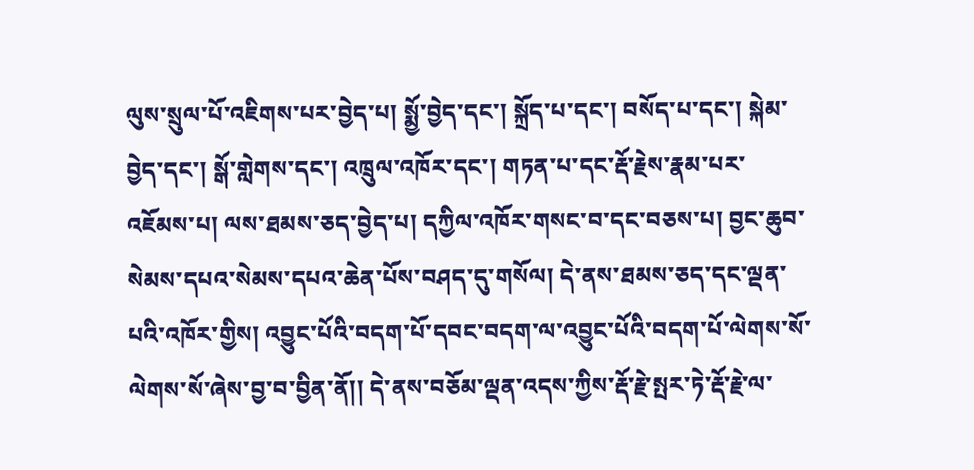ལུས་སྲུལ་པོ་འཇིགས་པར་བྱེད་པ། སྨྱོ་བྱེད་དང་། སྐྲོད་པ་དང་། བསོད་པ་དང་། སྐེམ་བྱེད་དང་། སྒོ་གླེགས་དང་། འཁྲུལ་འཁོར་དང་། གཏན་པ་དང་རྡོ་རྗེས་རྣམ་པར་འཇོམས་པ། ལས་ཐམས་ཅད་བྱེད་པ། དཀྱིལ་འཁོར་གསང་བ་དང་བཅས་པ། བྱང་ཆུབ་སེམས་དཔའ་སེམས་དཔའ་ཆེན་པོས་བཤད་དུ་གསོལ། དེ་ནས་ཐམས་ཅད་དང་ལྡན་པའི་འཁོར་གྱིས། འབྱུང་པོའི་བདག་པོ་དབང་བདག་ལ་འབྱུང་པོའི་བདག་པོ་ལེགས་སོ་ལེགས་སོ་ཞེས་བྱ་བ་བྱིན་ནོ།། དེ་ནས་བཅོམ་ལྡན་འདས་ཀྱིས་རྡོ་རྗེ་སྤར་ཏེ་རྡོ་རྗེ་ལ་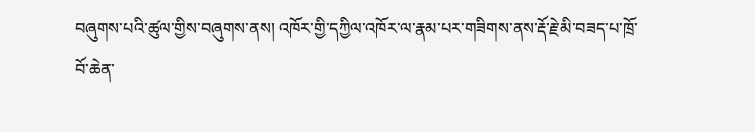བཞུགས་པའི་ཚུལ་གྱིས་བཞུགས་ནས། འཁོར་གྱི་དཀྱིལ་འཁོར་ལ་རྣམ་པར་གཟིགས་ནས་རྡོ་རྗེ་མི་བཟད་པ་ཁྲོ་བོ་ཆེན་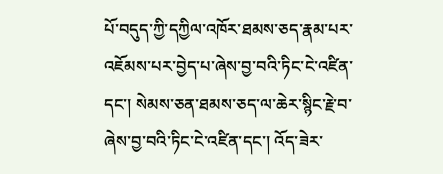པོ་བདུད་ཀྱི་དཀྱིལ་འཁོར་ཐམས་ཅད་རྣམ་པར་འཇོམས་པར་བྱེད་པ་ཞེས་བྱ་བའི་ཏིང་ངེ་འཛིན་དང་། སེམས་ཅན་ཐམས་ཅད་ལ་ཆེར་སྙིང་རྗེ་བ་ཞེས་བྱ་བའི་ཏིང་ངེ་འཛིན་དང་། འོད་ཟེར་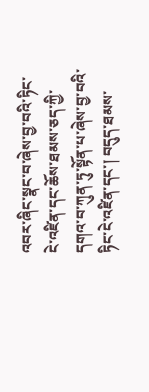འབར་ཞིང་སྣང་བ་ཞེས་བྱ་བའི་ཏིང་ངེ་འཛིན་དང་ཆོས་ཐམས་ཅད་ཀྱི་དགའ་བ་ཀུན་ཏུ་སྟོན་པ་ཞེས་བྱ་བའི་ཏིང་ངེ་འཛིན་དང་། བདུད་ཐམས་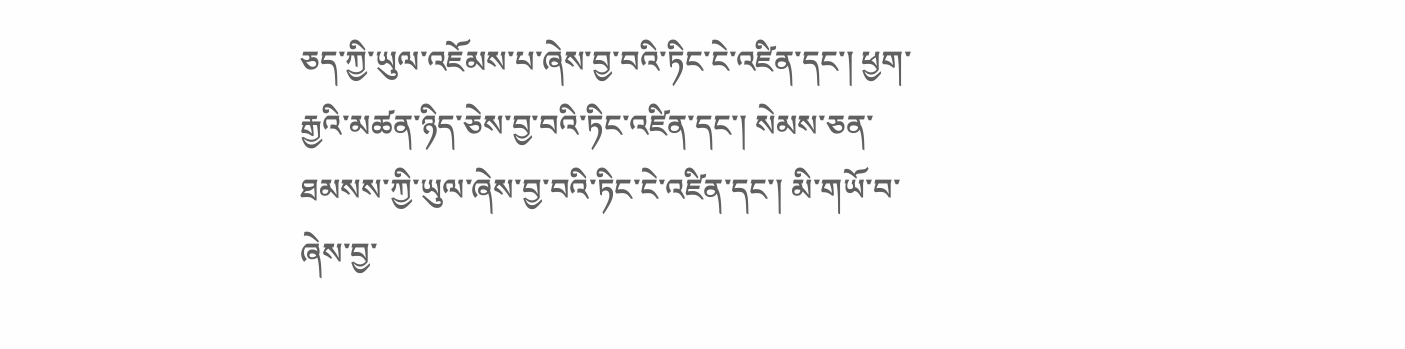ཅད་ཀྱི་ཡུལ་འཇོམས་པ་ཞེས་བྱ་བའི་ཏིང་ངེ་འཛིན་དང་། ཕྱག་རྒྱའི་མཚན་ཉིད་ཅེས་བྱ་བའི་ཏིང་འཛིན་དང་། སེམས་ཅན་ཐམསས་ཀྱི་ཡུལ་ཞེས་བྱ་བའི་ཏིང་ངེ་འཛིན་དང་། མི་གཡོ་བ་ཞེས་བྱ་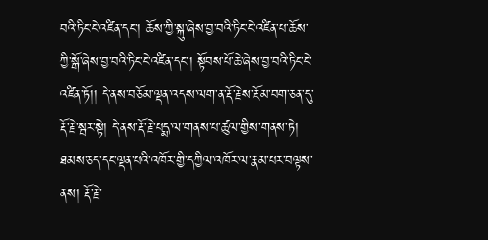བའི་ཏིང་ངེ་འཛིན་དང་། ཆོས་ཀྱི་སྐུ་ཞེས་བྱ་བའི་ཏིང་ངེ་འཛིན་པ་ཆོས་ཀྱི་སྒོ་ཞེས་བྱ་བའི་ཏིང་ངེ་འཛིན་དང་། སྟོབས་པོ་ཆེ་ཞེས་བྱ་བའི་ཏིང་ངེ་འཛིན་ཏོ།། དེ་ནས་བཅོམ་ལྡན་འདས་ལག་ན་རྡོ་རྗེས་རྔོམ་བག་ཅན་དུ་རྡོ་རྗེ་སྦར་སྟེ། དེ་ནས་རྡོ་རྗེ་པདྨ་ལ་གནས་པ་ཚུལ་གྱིས་གནས་ཏེ། ཐམས་ཅད་དང་ལྡན་པའི་འཁོར་གྱི་དཀྱིལ་འཁོར་ལ་རྣམ་པར་བལྟས་ནས། རྡོ་རྗེ་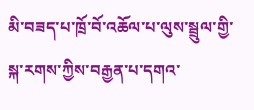མི་བཟད་པ་ཁྲོ་བོ་འཆོལ་པ་ལུས་སྦྲུལ་གྱི་སྐ་རགས་ཀྱིས་བརྒྱན་པ་དགའ་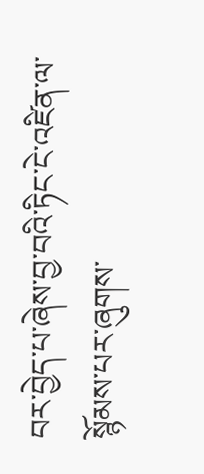བར་བྱེད་པ་ཞེས་བྱ་བའི་ཏིང་ངེ་འཛིན་ལ་སྙོམས་པར་ཞུགས་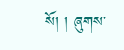སོ། ། ཞུགས་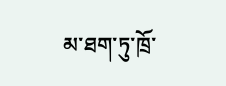མ་ཐག་ཏུ་ཁྲོ་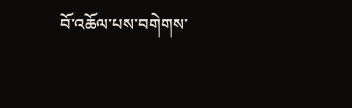བོ་འཆོལ་པས་བགེགས་